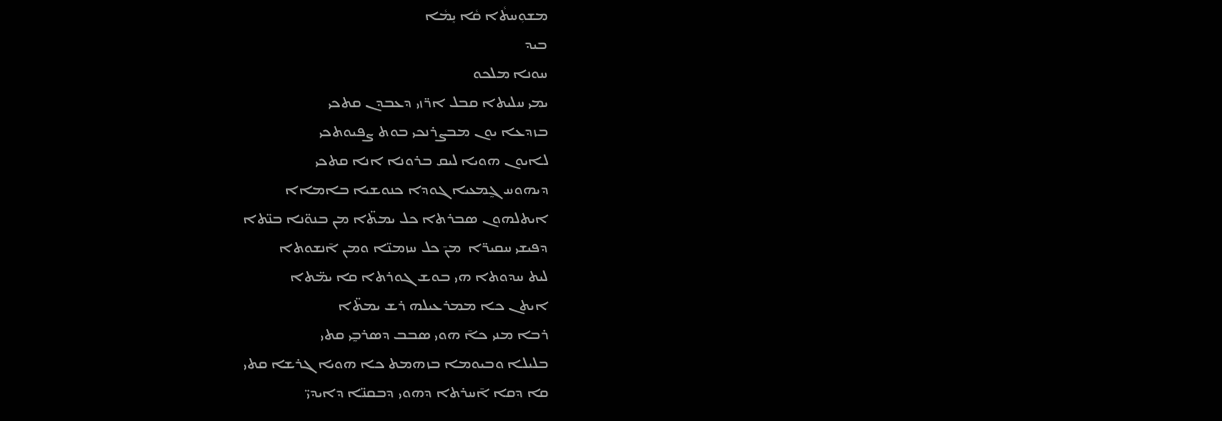ܡܫܘܼܚܬܵܐ ܩܵܐ ܝܸܡܵܐ
ܒܝܕ
ܚܘܢܐ ܡܠܟܘ
ܝܡܝ ܚܠܝܬܐ ܩܒܠ ܐܪ̈ܙܝ ܕܥܒܕܢ ܩܬܟܝ
ܒܙܕܥܐ ܝܘܢ ܡܒܨܪܢܟܝ ܒܘܬ ܨܦܝܘܬܟܝ
ܠܐܝܘܢ ܗܘܝܐ ܠܝܩ ܒܪܘܢܐ ܐܢܐ ܩܬܟܝ
ܕܝܗܘܚ ܓ̰ܡܥܝܐ ܓܘܕܐ ܟܢܘܫܝܐ ܒܐܡܐܐ
ܐܝܬܠܗܘܢ ܣܒܪܬܐ ܟܠ ܝܡܬ̈ܐ ܡܢ ܒܢܘ̈ܢܐ ܒܢ̈ܬܐ
ܕܦܝܫܝ ܚܩܝܪ̈ܐ  ܡܢ̄ ܟܠ ܚܙܡܢ̈ܐ ܘܡܢ ܐ̄ܢܫܘܬܐ
ܠܝܬ ܚܕܘܬܐ ܗܝ ܒܘܫ ܓܘܪܬܐ ܩܐ ܝܡ̈ܬܐ
ܐܝܬܢ ܟܐ ܡܡܪܥܝܠܗ ܪܫ ܝܡܬ̈ܐ
ܪܒܐ ܡܢܝ ܟܐ̄ ܗܘܝ ܣܒܒ ܕܣܪܒ̰ܝ ܩܬܝ
ܒܠܝܠܐ ܘܒܝܘܡܐ ܒܙܗܡܬ ܟܐ ܗܘܝܐ ܓܪܫܐ ܩܬܝ
ܩܐ ܕܩܐ ܐ̄ܚܪܬܐ ܕܗܘܝ ܕܒܩܢ̈ܐ ܕܐܝܕܝ̈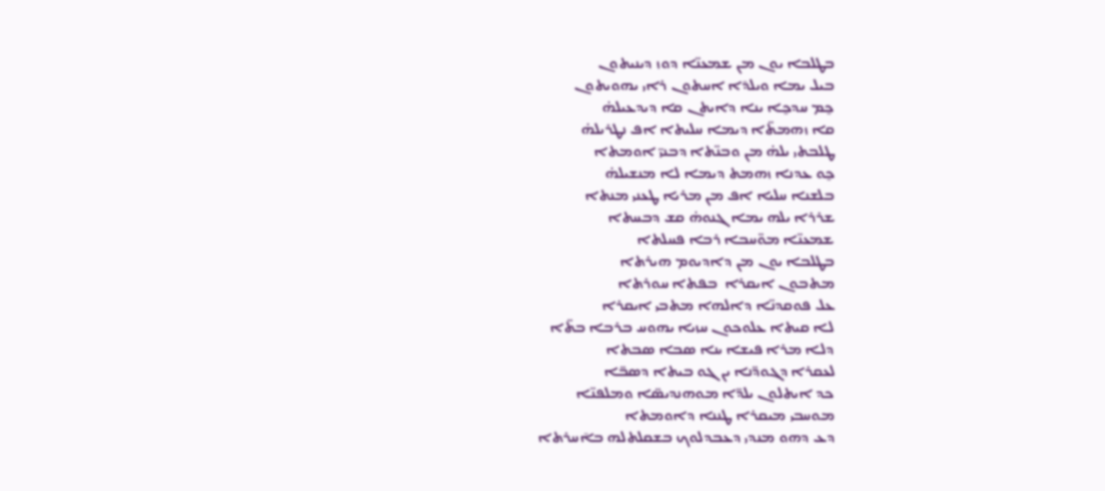ܒܛܠܒܐ ܝܘܢ ܡܢ ܫܡܥܢ̈ܐ ܕܘܙ ܕܝܢܝܬܘܢ
ܒܝܠ ܝܡܐ ܘܝܠܕ̄ܐ ܐܚܬܘܢ ܪܐܝ ܝܗܘܝܬܘܢ
ܟ̰ܡ ܚܕܟ̰ܐ ܝܢܐ ܕܐܝܬܢ ܩܐ ܕܝܕܥܝܠܗ̇
ܩܐ ܙܗܡܬ̈ܐ ܕܝܡܐ ܚܠܝܬܐ ܐܦ ܢܛܪܝܠܗ̇
ܛܠܒܬܝ ܝܠܗ̇ ܡܢ ܘܒܢ̈ܬܐ ܕܒܢܝ̈ ܐܘܡܬܐ
ܟ̰ܘ ܥܕܢܐ ܙܗܡܬ ܕܝܡܐ ܠܐ ܡܢܫܝܠܗ̇
ܒܠܫܢܐ ܚܠܝܐ ܐܦ ܡܢ ܡܪܝܐ ܛܥܢܝ ܡܢܬܐ
ܫܪܪܐ ܝܠܗ ܝܡܐ ܓܢܘܗ̇ ܩܫ ܕܒܚܬܐ
ܫܡܥܢ̈ܐ ܡܘ̈ܚܒܐ ܪܒܐ ܦܚܠܬܐ
ܒܛܠܒܐ ܝܘܢ ܡܢ ܕܐܕܝܘܡ ܗܝܪܬܐ
ܡܬܒܘܢ ܐܝܩܪܐ  ܒܦܬܐ ܚܘܪܬܐ
ܥܠ ܦܘܩܕܢ̈ܐ ܕܐܠܗܐ ܡܬܒܝ ܐܝܩܪܐ
ܠܐ ܩܝܬܐ ܥܠܘܟܘܢ ܚܙܝܐ ܝܗܘܚ ܒܪܒܐ ܒܬ̈ܐ
ܕܠܐ ܡܪܐ ܦܝܫܐ ܝܢܐ ܣܒܐ ܣܒܬܐ
ܠܥܩܪܐ ܕܓܘܕ̈ܢܐ ܝܢ ܓܘ ܒܝܬܐ ܕܣܒ̈ܐ
ܟܕ ܐܝܬܠܘܢ ܝܠܕ̈ܐ ܡܘܗܢܕܝܣ̈ܐ ܘܡܠܦܢ̈ܐ
ܡܘܚܒܝ ܡܝܩܪܐ ܛܢܢܐ ܕܐܘܡܬܐ
ܕܥ ܕܗܘ ܡܢܕܝ ܕܥܒܕܠܘܟ ܒܫܩܠܬܠܗ ܒܐ̄ܚܪܬܐ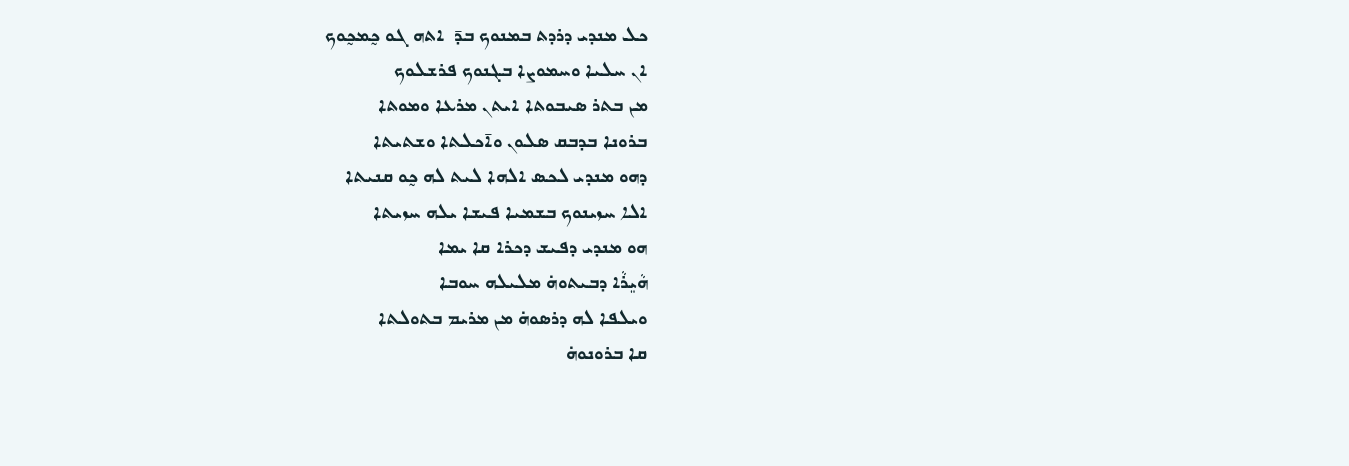ܟܠ ܡܢܕܝ ܕܪܕܬ ܒܡܢܘܟ ܒܕ̄  ܐܬܗ ܓܘ ܟ̰ܡܟ̰ܘܟ
ܐܢ ܚܠܝܐ ܘܚܡܘܨܐ ܒܓܢܘܟ ܦܪܫܠܘܟ
ܡܢ ܒܬܪ ܣܝܒܘܬܐ ܐܝܬܢ ܡܪܥܐ ܘܡܘܬܐ
ܒܪܘܢܐ ܒܕܒܩ ܣܠܘܢ ܘܐ̄ܟܠܬܐ ܘܫܬܝܬܐ
ܕܗܘ ܡܢܕܝ ܠܟܣ ܐܠܗܐ ܠܝܬ ܠܗ ܟ̰ܘ ܩܢܝܬܐ
ܐܠܐ ܚܙܝܢܘܟ ܒܫܡܝܐ ܦܝܫܐ ܝܠܗ ܚܙܝܬܐ
ܗܘ ܡܢܕܝ ܕܦܝܫ ܕܟܪܐ ܩܐ ܝܡܐ
ܗܵܝܸܪܵܐ ܕܒܝܬܘܗ̇ ܡܠܝܠܗ ܚܘܒܐ
ܘܝܠܦܐ ܠܗ ܕܪܣܘܗ̇ ܡܢ ܡܪܝܡ ܒܬܘܠܬܐ
ܩܐ ܒܪܘܢܘܗ̇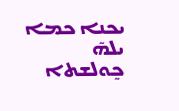ܝܟܢܐ ܟܡܐ ܝܠܗ̃ ܟ̰ܘܠܫܬܐ